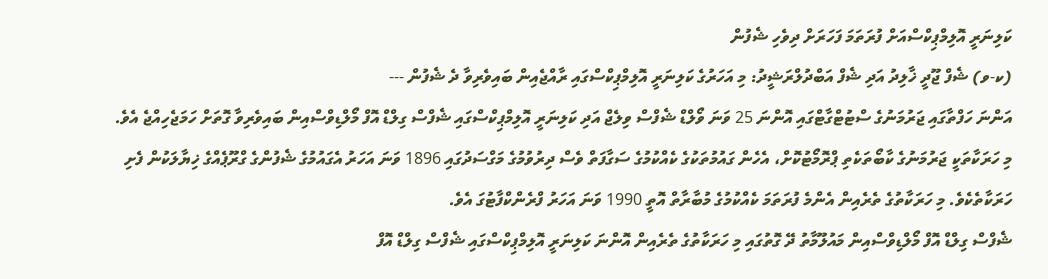ކަލިނަރީ އޮލިމްޕިކްސްއަށް ފުރަތަމަ ފަހަރަށް ދިވެހި ޝެފުން
(ކ-ވ) ޝެފް ޖޫދީ ޚާލިދު އަދި ޝެފް އަބްދުލްރަޝީދު: މި އަހަރުގެ ކަލިނަރީ އޮލިމްޕިކްސްގައި ރާއްޖެއިން ބައިވެރިވާ ދެ ޝެފުން ---
އަންނަ ހަފްތާގައި ޖަރުމަނުގެ ސްޓުޓްގާޓްގައި އޮންނަ 25 ވަނަ ވޯލްޑް ޝެފްސް ވިލެޖް އަދި ކަލިނަރީ އޮލިމްޕިކްސްގައި ޝެފްސް ގިލްޑް އޮފް މޯލްޑިވްސްއިން ބައިވެރިވާ ގޮތަށް ހަމަޖެހިއްޖެ އެވެ.
މި ހަރަކާތަކީ ޖަރުމަނުގެ ކާބޯތަކެތި ޕްރޮމޯޓުކޮށް، އެހެން ގައުމުތަކުގެ ކެއްކުމުގެ ސަގާފަތް ވެސް ދިރުވުމުގެ މަގްސަދުގައި 1896 ވަނަ އަހަރު އެގައުމުގެ ޝެފުންގެ ގްރޫޕެއްގެ ޚިޔާލަކުން ފެށި ހަރަކާތެކެވެ. މި ހަރަކާތުގެ ތެރެއިން އެންމެ ފުރަތަމަ ކެއްކުމުގެ މުބާރާތް އޮތީ 1990 ވަނަ އަހަރު ފްރެންކްފާޓުގަ އެވެ.
ޝެފްސް ގިލްޑް އޮފް މޯލްޑިވްސްއިން މައުލޫމާތު ދޭ ގޮތުގައި މި ހަރަކާތުގެ ތެރެއިން އޮންނަ ކަލިނަރީ އޮލިމްޕިކްސްގައި ޝެފްސް ގިލްޑް އޮފް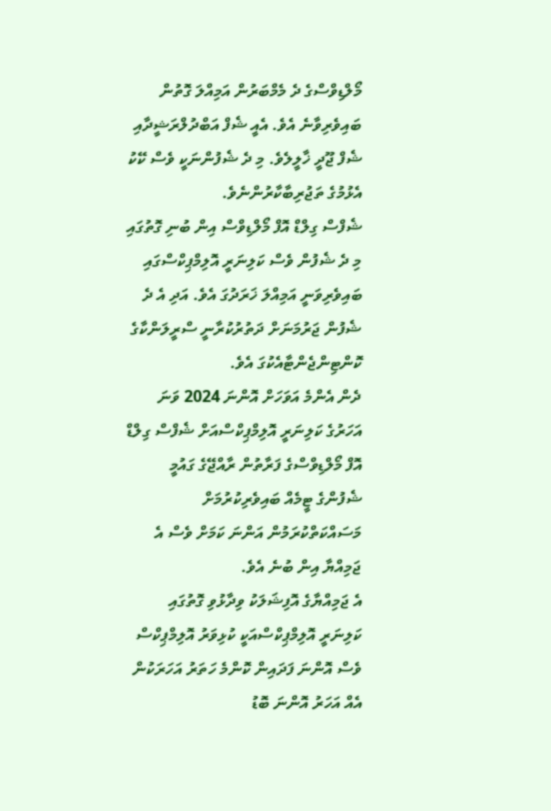މޯލްޑިވްސްގެ ދެ މެމްބަރުން އަމިއްލަ ގޮތުން ބައިވެރިވާނެ އެވެ. އެއީ ޝެފް އަބްދުލްރަޝީދާއި ޝެފް ޖޫދީ ޚާލީލެވެ. މި ދެ ޝެފުންނަކީ ވެސް ކޭކު އެޅުމުގެ ތަޖުރިބާކާރުންނެވެ.
ޝެފްސް ގިލްޑް އޮފް މޯލްޑިވްސް އިން ބުނި ގޮތުގައި މި ދެ ޝެފުން ވެސް ކަލިނަރީ އޮލިމްޕިކްސްގައި ބައިވެރިވަނީ އަމިއްލަ ޚަރަދުގަ އެވެ. އަދި އެ ދެ ޝެފުން ޖަރުމަނަށް ދަތުރުކުރާނީ ސްރީލަންކާގެ ކޮންޓިންޖެންޓާއެކުގަ އެވެ.
ދެން އެންމެ އަވަހަށް އޮންނަ 2024 ވަނަ އަހަރުގެ ކަލިނަރީ އޮލިމްޕިކްސްއަށް ޝެފްސް ގިލްޑް އޮފް މޯލްޑިވްސްގެ ފަރާތުން ރާއްޖޭގެ ގައުމީ ޝެފުންގެ ޓީމެއް ބައިވެރިކުރުމަށް މަސައްކަތްކުރަމުން އަންނަ ކަމަށް ވެސް އެ ޖަމިއްޔާ އިން ބުނެ އެވެ.
އެ ޖަމިއްޔާގެ އޮފިޝަލަކު ވިދާޅުވި ގޮތުގައި ކަލިނަރީ އޮލިމްޕިކްސްއަކީ ކުޅިވަރު އޮލިމްޕިކްސް ވެސް އޮންނަ ފަދައިން ކޮންމެ ހަތަރު އަހަރަކުން އެއް އަހަރު އޮންނަ ބޮޑު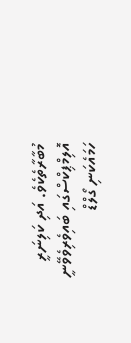މުބާރާތެކެވެ. އަދި ކަލިނަރީ އޮލިމްޕިކްސްގައި ބައިވެރިވެވޭނީ ހަމައެކަނި ގޯލްޑް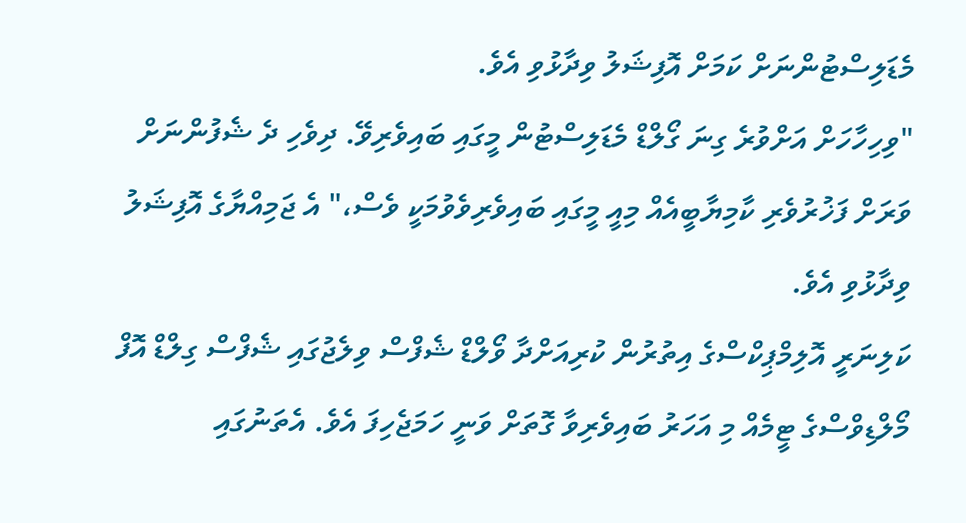މެޑަލިސްޓުންނަށް ކަމަށް އޮފިޝަލު ވިދާޅުވި އެވެ.
"ވިހިހާހަށް އަށްވުރެ ގިނަ ގޯލްޑް މެޑަލިސްޓުން މީގައި ބައިވެރިވޭ. ދިވެހި ދެ ޝެފުންނަށް ވަރަށް ފަޚުރުވެރި ކާމިޔާބީއެއް މިއީ މީގައި ބައިވެރިވެވުމަކީ ވެސް،" އެ ޖަމިއްޔާގެ އޮފިޝަލު ވިދާޅުވި އެވެ.
ކަލިނަރީ އޮލިމްޕިކްސްގެ އިތުރުން ކުރިއަށްދާ ވޯލްޑް ޝެފްސް ވިލެޖުގައި ޝެފްސް ގިލްޑް އޮފް މޯލްޑިވްސްގެ ޓީމެއް މި އަހަރު ބައިވެރިވާ ގޮތަށް ވަނީ ހަމަޖެހިފަ އެވެ. އެތަނުގައި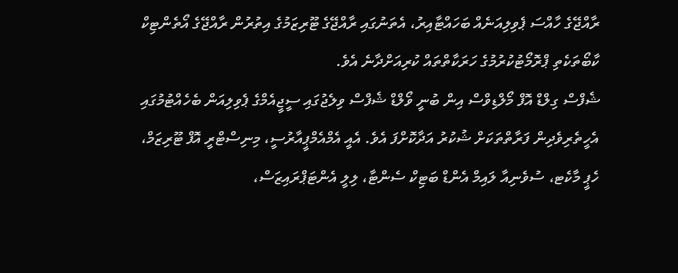ރާއްޖޭގެ ހާއްސަ ޕެވިލިއަނެއް ބަހައްޓާއިރު، އެތަނުގައި ރާއްޖޭގެ ޓޫރިޒަމުގެ އިތުރުން ރާއްޖޭގެ އޯތެންޓިކް ކާބޯތަކެތި ޕްރޮމޯޓުކުރުމުގެ ހަރަކާތްތައް ކުރިއަށްދާނެ އެވެ.
ޝެފްސް ގިލްޑް އޮފް މޯލްޑިވްސް އިން ބުނީ ވޯލްޑް ޝެފްސް ވިލެޖުގައި ސީޖީއެމްގެ ޕެވިލިއަން ބެހެއްޓުމުގައި އެހީތެރިވެދިން ފަރާތްތަކަށް ޝުކުރު އަދާކޮށްފަ އެވެ. އެއީ އެމްއެމްޕީއާރުސީ، މިނިސްޓްރީ އޮފް ޓޫރިޒަމް، ހެޕީ މާކެޓ، ސުވެނިއާ ލައިމް އެންޑް ބަޓިކް ސެންޓާ، ލިލީ އެންޓަޕްރައިޒަސް،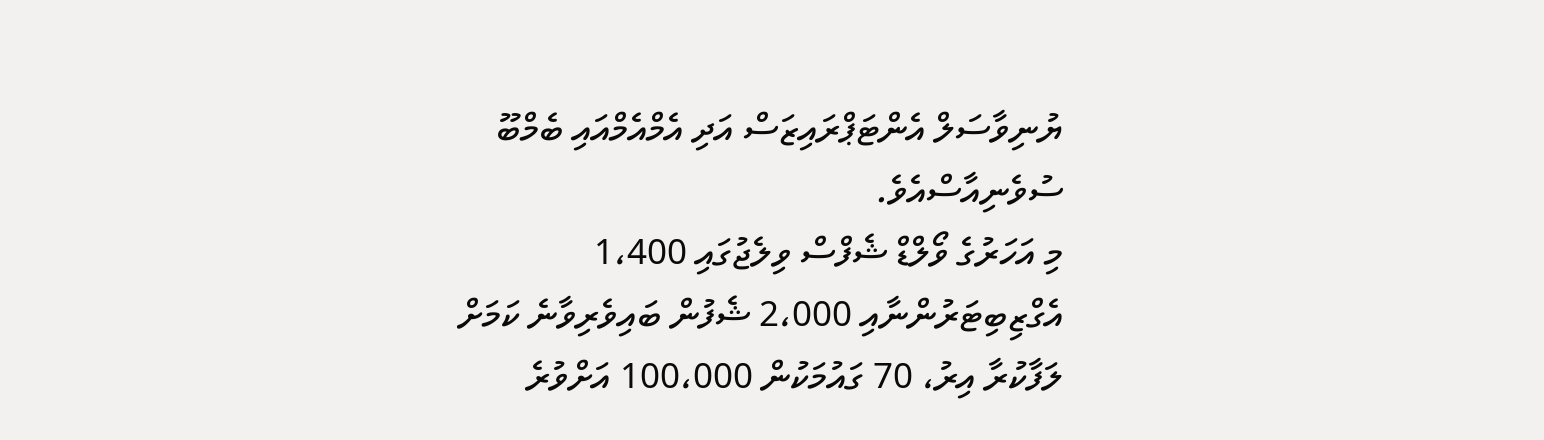ޔުނިވާސަލް އެންޓަޕްރައިޒަސް އަދި އެމްއެމްއައި ބެމްބޫ ސުވެނިއާސްއެވެ.
މި އަހަރުގެ ވޯލްޑް ޝެފްސް ވިލެޖުގައި 1،400 އެގްޒިބިޓަރުންނާއި 2،000 ޝެފުން ބައިވެރިވާނެ ކަމަށް ލަފާކުރާ އިރު، 70 ގައުމަކުން 100،000 އަށްވުރެ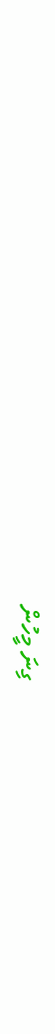ގިނަ މީހުން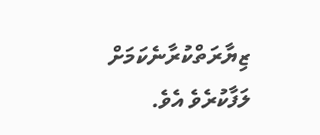ޒިޔާރަތްކުރާނެކަމަށް ލަފާކުރެވެ އެވެ.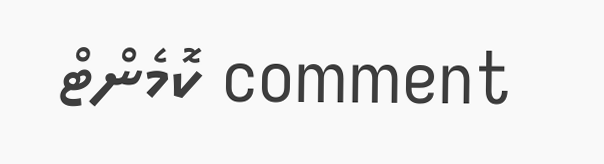comment ކޮމެންޓް